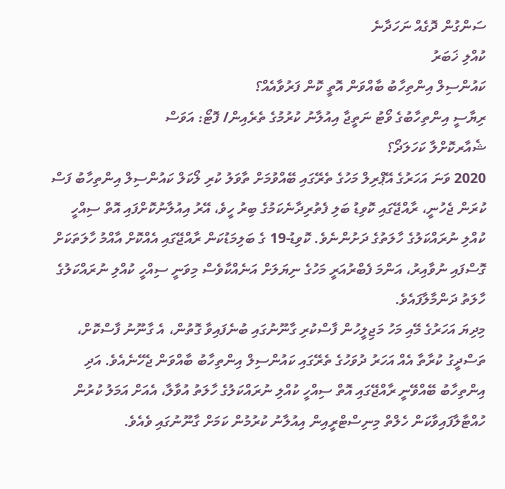ސަންގުން ދޮގެއް ނަހަދާނެ
ކުއްލި ޚަބަރު
ކައުންސިލް އިންތިހާބު ބާއްވަން އޮތީ ކޮން ފަރުވާއެއް؟
ރިޔާސީ އިންތިހާބުގެ ވޯޓު ނަތީޖާ އިއުލާނު ކުރުމުގެ ތެރެއިން/ ފޮޓޯ: އަވަސް
ޝެއާރކޮށްލާ ކަހަލަދޯ؟
2020 ވަނަ އަހަރުގެ އޭޕްރިލް މަހުގެ ތެރޭގައި ބޭއްވުމަށް ތާވަލު ކުރި ލޯކަލް ކައުންސިލް އިންތިހާބު ފަސް ކުރަން ޖެހުނީ، ރާއްޖޭގައި ކޮވިޑު ބަލި ފެތުރިދާނެކަމުގެ ބިރު ހީވެ، އޭރު އިއުލާނުކޮށްފައި އޮތް ސިއްހީ ކުއްލި ނުރައްކަލުގެ ހާލަތުގެ ދަށުންނެވެ. ކޮވިޑު-19 ގެ ބަލިމަޑުކަން ރާއްޖޭގައި އެއްކޮށް އާއްމު ހާލަތަކަށް ގޮސްފައި ނުވާއިރު، އަންމަ ފެބްރުއަރީ މަހުގެ ނިޔަލަށް އަނެއްކާވެސް މިވަނީ ސިއްހީ ކުއްލި ނުރައްކަލުގެ ހާލަތު ދަންމާލާފައެވެ.
މިދިޔަ އަހަރުގެ މޭއި މަހު މަޖިލީހުން ފާސްކުރި ގާނޫނުގައި ބުނެފައިވާ ގޮތުން، އެ ގާނޫނު ފާސްކޮށް، ތަސްދީގު ކުރާތާ އެއް އަހަރު ދުވަހުގެ ތެރޭގައި ކައުންސިލް އިންތިހާބު ބާއްވަން ޖެހޭނެއެވެ. އަދި އިންތިހާބު ބޭއްވޭނީ ރާއްޖޭގައި އޮތް ސިއްހީ ކުއްލި ނުރައްކަލުގެ ހާލަތު އުވާލާ، އެއަށް އަމަލު ކުރުން ހުއްޓާލާފައިވާކަން ހެލްތް މިނިސްޓްރީއިން އިއުލާނު ކުރުމުން ކަމަށް ގާނޫނުގައި ވެއެވެ.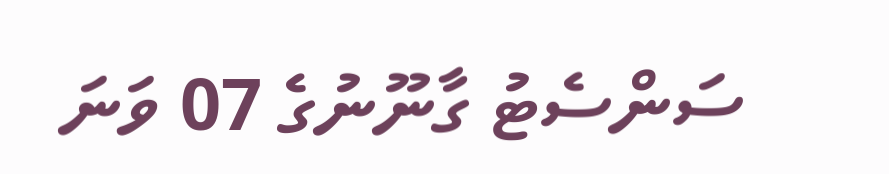ސަންސެޓު ގާނޫނުގެ 07 ވަނަ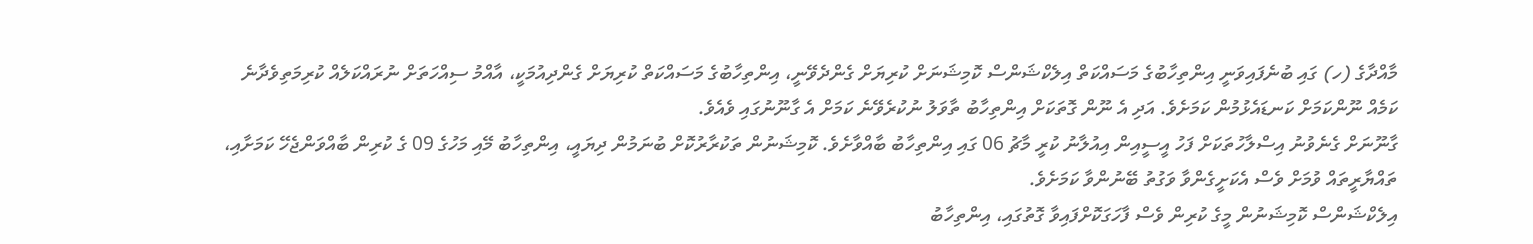މާއްދާގެ (ހ) ގައި ބުނެފައިވަނީ އިންތިހާބުގެ މަސައްކަތް އިލެކްޝަންސް ކޮމިޝަނަށް ކުރިޔަށް ގެންދެވޭނީ، އިންތިހާބުގެ މަސައްކަތް ކުރިޔަށް ގެންދިއުމަކީ، އާއްމު ސިއްހަތަށް ނުރައްކަލެއް ކުރިމަތިވެދާނެ ކަމެއް ނޫންކަމަށް ކަނޑައެޅުމުން ކަމަށެވެ. އަދި އެ ނޫން ގޮތަކަށް އިންތިހާބު ތާވަލު ނުކުރެވޭނެ ކަމަށް އެ ގާނޫނުގައި ވެއެވެ.
ގާނޫނަށް ގެނެވުނު އިސްލާހުތަކަށް ފަހު އީސީއިން އިއުލާނު ކުރީ މާޗު 06 ގައި އިންތިހާބު ބާއްވާށެވެ. ކޮމިޝަނުން ތަކުރާރުކޮށް ބުނަމުން ދިޔައީ، އިންތިހާބު މޭއި މަހުގެ 09 ގެ ކުރިން ބާއްވަންޖެހޭ ކަމަށާއި، ތައްޔާރީތައް ވުމަށް ވެސް އެކަށީގެންވާ ވަގުތު ބޭނުންވާ ކަމަށެވެ.
އިލެކްޝަންސް ކޮމިޝަނުން މީގެ ކުރިން ވެސް ފާހަގަކޮށްފައިވާ ގޮތުގައި، އިންތިހާބު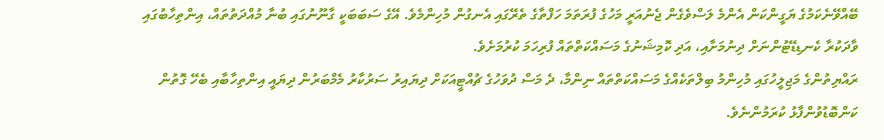ބޭއްވޭނެކަމުގެ ޔަގީންކަން އެންމެ ލަސްވެގެން ޖެނުއަރީ މަހުގެ ފުރަތަމަ ހަފްތާގެ ތެރޭގައި އެނގުން މުހިންމެވެ. އޭގެ ސަބަބަކީ ގާނޫނުގައި ބުނާ މުއްދަތުތައް، އިންތިހާބުގައި ވާދަކުރާ ކެނޑިޑޭޓުންނަށް ދިނުމަށާއި، އަދި ކޮމިޝަނުގެ މަސައްކަތްތައް ފުރިހަމަ ކުރުމަށެވެ.
ރައްޔިތުންގެ މަޖިލީހުގައި މުހިންމު ބިލްތަކެއްގެ މަސައްކަތްތައް ނިންމާ، ދެ މަސް ދުވަހުގެ ޗުއްޓީއަކަށް ދިޔައިރު ސަރުކާރު މެމްބަރުން ދިޔައީ އިންތިހާބާއި ބެހޭ ގޮތުން ކަންބޮޑުވުންފާޅު ކުރަމުންނެވެ.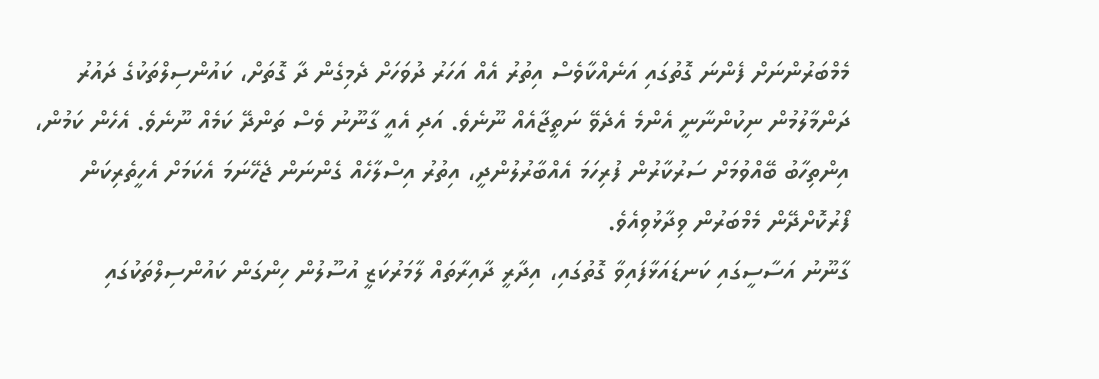މެމްބަރުންނަށް ފެންނަ ގޮތުގައި އަނެއްކާވެސް އިތުރު އެއް އަހަރު ދުވަހަށް ދެމިގެން ދާ ގޮތަށް، ކައުންސިލްތަކުގެ ދައުރު ދަންމާލުމުން ނިކުންނާނީ އެންމެ އެދެވޭ ނަތީޖާއެއް ނޫނެވެ. އަދި އެއީ ގާނޫނު ވެސް ތަންދޭ ކަމެއް ނޫނެވެ. އެހެން ކަމުން، އިންތިހާބު ބޭއްވުމަށް ސަރުކާރުން ފުރިހަމަ އެއްބާރުލުންދީ، އިތުރު އިސްލާހެއް ގެންނަން ޖެހޭނަމަ އެކަމަށް އެހީތެރިކަން ފޯރުކޮށްދޭން މެމްބަރުން ވިދާޅުވިއެވެ.
ގާނޫނު އަސާސީގައި ކަނޑައަޅާފައިވާ ގޮތުގައި، އިދާރީ ދާއިރާތައް ލާމަރުކަޒީ އުސޫލުން ހިންގަން ކައުންސިލްތަކުގައި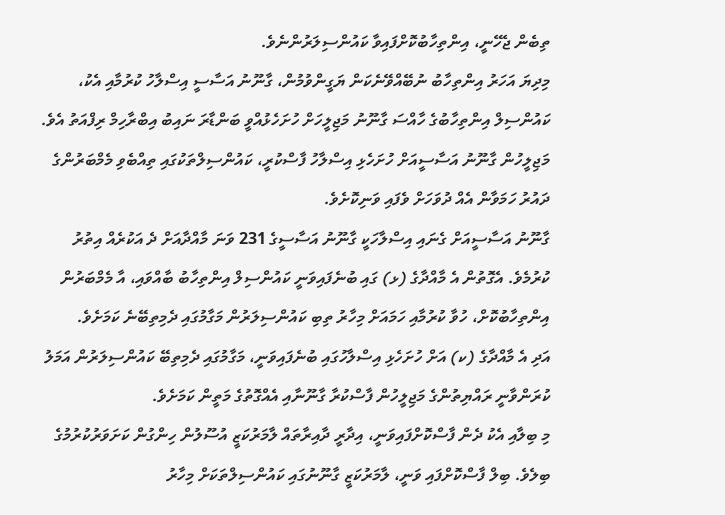ތިބެން ޖެހޭނީ، އިންތިހާބުކޮށްފައިވާ ކައުންސިލަރުންނެވެ.
މިދިޔަ އަހަރު އިންތިހާބު ނުބޭއްވޭނެކަން ޔަގީންވުމުން، ގާނޫނު އަސާސީ އިސްލާހު ކުރުމާއި އެކު، ކައުންސިލް އިންތިހާބުގެ ހާއްސަ ގާނޫނު މަޖިލީހަށް ހުށަހެޅުއްވީ ބަންޑާރަ ނައިބު އިބްރާހިމް ރިފްއަތު އެވެ.
މަޖިލީހުން ގާނޫނު އަސާސީއަށް ހުށަހެޅި އިސްލާހު ފާސްކުރީ، ކައުންސިލްތަކުގައި ތިއްބެވި މެމްބަރުންގެ ދައުރު ހަމަވާން އެއް ދުވަހަށް ވެފައި ވަނިކޮށެވެ.
ގާނޫނު އަސާސީއަށް ގެނައި އިސްލާހަކީ ގާނޫނު އަސާސީގެ 231 ވަނަ މާއްދާއަށް ދެ އަކުރެއް އިތުރު ކުރުމެވެ. އެގޮތުން އެ މާއްދާގެ (ޅ) ގައި ބުނެފައިވަނީ ކައުންސިލް އިންތިހާބު ބާއްވައި، އާ މެމްބަރުން އިންތިހާބުކޮށް، ހުވާ ކުރުމާއި ހަމައަށް މިހާރު ތިބި ކައުންސިލަރުން މަގާމުގައި ދެމިތިބޭނެ ކަމަށެވެ.
އަދި އެ މާއްދާގެ (ކ) އަށް ހުށަހެޅި އިސްލާހުގައި ބުނެފައިވަނީ، މަގާމުގައި ދެމިތިބޭ ކައުންސިލަރުން އަމަލު ކުރަންވާނީ ރައްޔިތުންގެ މަޖިލީހުން ފާސްކުރާ ގާނޫނާއި އެއްގޮތުގެ މަތީން ކަމަށެވެ.
މި ބިލާއި އެކު ދެން ފާސްކޮށްފައިވަނީ، އިދާރީ ދާއިރާތައް ލާމަރުކަޒީ އުސޫލުން ހިންގުން ކަށަވަރުކުރުމުގެ ބިލެވެ. ބިލް ފާސްކޮށްފައި ވަނީ، ލާމަރުކަޒީ ގާނޫނުގައި ކައުންސިލްތަކަށް މިހާރު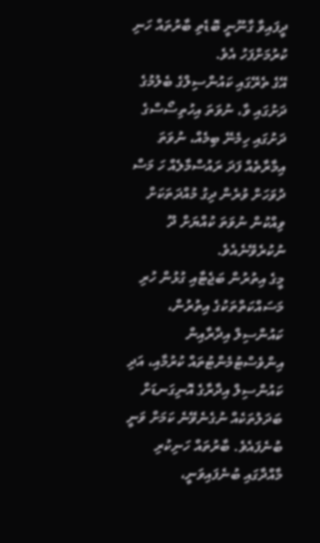ދީފައިވާ ގާނޫނީ ބޮޑެތި ބާރުތައް ހަނި ކުރުމަށްފަހު އެވެ.
އޭގެ ތެރޭގައި ކައުންސިލްގެ ބެލުމުގެ ދަށުގައި ވާ، ނުވަތަ އިހުތިސޯސްގެ ދަށުގައި ހިމެނޭ ބިމެއް، ނުވަތަ އިމާރާތެއް ފަދަ ރައުސްމާލެއް ހަ މަސް ދުވަހަށް ވުރެން ދިގު މުއްދަތަކަށް ވިއްކުން ނުވަތަ ކުއްޔަށް ދޫ ނުކުރެވޭނެއެވެ.
މީގެ އިތުރުން ބަޖެޓާއި ގުޅުން ހުރި މަސައްކަތްތަކުގެ އިތުރުން، ކައުންސިލް އިދާރާއިން އިންވެސްޓުމެންޓުތައް ކުރުމާއި، އަދި ކައުންސިލް އިދާރާގެ އޮނިގަނޑަށް ބަދަލުތަކެއް ނުގެނެވޭނެ ކަމަށް ވަނީ ބުނެފައެވެ. ބާރުތައް ހަނިކުރި މާއްދާގައި ބުނެފައިވަނީ،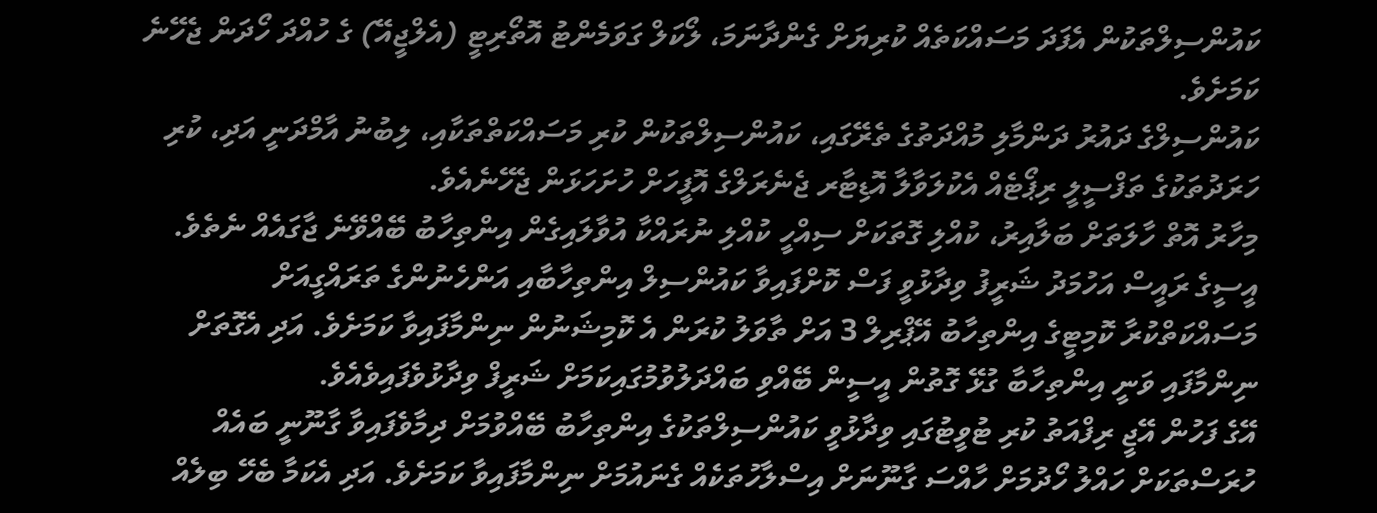ކައުންސިލްތަކުން އެފަދަ މަސައްކަތެއް ކުރިޔަށް ގެންދާނަމަ، ލޯކަލް ގަވަމެންޓު އޮތޯރިޓީ (އެލްޖީއޭ) ގެ ހުއްދަ ހޯދަން ޖެހޭނެ ކަމަށެވެ.
ކައުންސިލްގެ ދައުރު ދަންމާލި މުއްދަތުގެ ތެރޭގައި، ކައުންސިލްތަކުން ކުރި މަސައްކަތްތަކާއި، ލިބުނު އާމްދަނީ އަދި، ކުރި ހަރަދުތަކުގެ ތަފްސީލީ ރިޕޯޓެއް އެކުލަވާލާ އޮޑިޓާރ ޖެނެރަލްގެ އޮފީހަށް ހުށަހަޅަން ޖެހޭނެއެވެ.
މިހާރު އޮތް ހާލަތަށް ބަލާއިރު، ކުއްލި ގޮތަކަށް ސިއްހީ ކުއްލި ނުރައްކާ އުވާލައިގެން އިންތިހާބު ބޭއްވޭނެ ޖާގައެއް ނެތެވެ.
އީސީގެ ރައީސް އަހުމަދު ޝަރީފު ވިދާޅުވީ ފަސް ކޮށްފައިވާ ކައުންސިލް އިންތިހާބާއި އަންހެނުންގެ ތަރައްގީއަށް މަސައްކަތްކުރާ ކޮމިޓީގެ އިންތިހާބު އޭޕްރިލް 3 އަށް ތާވަލު ކުރަން އެ ކޮމިޝަނުން ނިންމާފައިވާ ކަމަށެވެ. އަދި އެގޮތަށް ނިންމާފައި ވަނީ އިންތިހާބާ ގުޅޭ ގޮތުން އީސީން ބޭއްވި ބައްދަލުވުމުގައިކަމަށް ޝަރީފް ވިދާޅުވެފައިވެއެވެ.
އޭގެ ފަހުން އޭޖީ ރިފްއަތު ކުރި ޓުވީޓުގައި ވިދާޅުވީ ކައުންސިލްތަކުގެ އިންތިހާބު ބޭއްވުމަށް ދިމާވެފައިވާ ގާނޫނީ ބައެއް ހުރަސްތަކަށް ހައްލު ހޯދުމަށް ހާއްސަ ގާނޫނަށް އިސްލާހުތަކެއް ގެނައުމަށް ނިންމާފައިވާ ކަމަށެވެ. އަދި އެކަމާ ބެހޭ ބިލެއް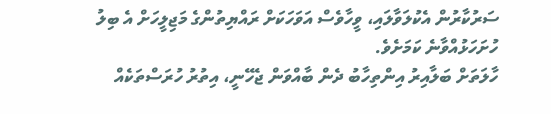ސަރުކާރުން އެކުލަވާލައި، ވީހާވެސް އަވަހަކަށް ރައްޔިތުންގެ މަޖިލީހަށް އެ ބިލު ހުށަހަޅުއްވާނެ ކަމަށެވެ.
ހާލަތަށް ބަލާއިރު އިންތިހާބު ދެން ބާއްވަން ޖެހޭނީ، އިތުރު ހުރަސްތަކެއް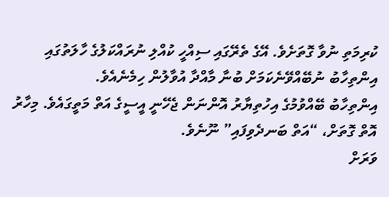ކުރިމަތި ނުވާ ގޮތަށެވެ. އޭގެ ތެރޭގައި ސިއްހީ ކުއްލި ނުރައްކަލުގެ ހާލަތުގައި އިންތިހާބު ނުބޭއްވޭނެކަމަށް ބުނާ މާއްދާ އުވާލުން ހިމެނެއެވެ.
އިންތިހާބު ބޭއްވުމުގެ އިހުތިޔާރު އޮންނަން ޖެހޭނީ އީސީގެ އަތް މަތީގައެވެ. މިހާރު އޮތް ގޮތަށް، “އަތް ބަނދެވިފައި” ނޫނެވެ.
ވަރަށް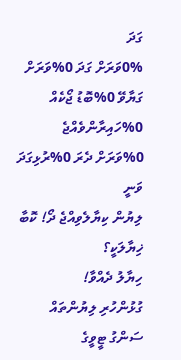ގަދަ
0%ވަރަށް ގަދަ 0%ވަރަށް ގަޔާވޭ 0%ބޮޑު ޖޯކެއް 0%ހައިރާންވެއްޖެ 0%ވަރަށް ދެރަ 0%ރުޅިގަދަ ވަނީ
ލިޔުން ކިޔާލެވިއްޖެ ދޯ! ކޮބާ ޚިޔާލަކީ؟
ހިޔާލު ދެއްވާ!
ގުޅުންހުރި ލިޔުންތައް
ސަންގު ޓީވީގެ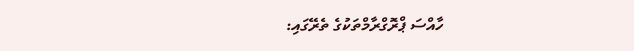ހާއްސަ ޕްރޮގްރާމްތަކުގެ ތެރޭގައި: